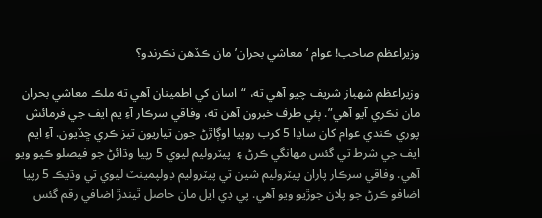وزيراعظم صاحب! عوام ‘معاشي بحران’ مان ڪڏهن نڪرندو؟

وزيراعظم شھباز شريف چيو آهي ته، “اسان کي اطمينان آهي ته ملڪ معاشي بحران مان نڪري آيو آھي”. ٻئي طرف خبرون آھن ته، وفاقي سرڪار آءِ يم ايف جي فرمائش پوري ڪندي عوام کان ساڍا 5 کرب روپيا اوڳاڙڻ جون تياريون تيز ڪري ڇڏيون. آءِ ايم ايف جي شرط تي گئس مهانگي ڪرڻ ۽  پيٽروليم ليوي 5 رپيا وڌائڻ جو فيصلو ڪيو ويو آهي. وفاقي سرڪار پاران پيٽروليم شين تي پيٽروليم ڊولپمينٽ ليوي تي وڌيڪ 5 رپيا اضافو ڪرڻ جو پلان جوڙيو ويو آهي. پي ڊي ايل مان حاصل ٿيندڙ اضافي رقم گئس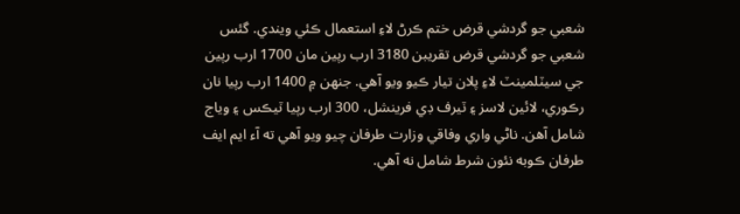شعبي جو گردشي قرض ختم ڪرڻ لاءِ استعمال ڪئي ويندي. گئس شعبي جو گردشي قرض تقريبن 3180 ارب رپين مان 1700 ارب رپين جي سيٽلمينٽ لاءِ پلان تيار ڪيو ويو آهي. جنهن ۾ 1400 ارب رپيا نان رڪوري، لائين لاسز ۽ ٽيرف ڊي فرينشل، 300 ارب رپيا ٽيڪس ۽ وياج شامل آهن. ناڻي واري وفاقي وزارت طرفان چيو ويو آهي ته آء ايم ايف طرفان ڪوبه نئون شرط شامل نه آهي.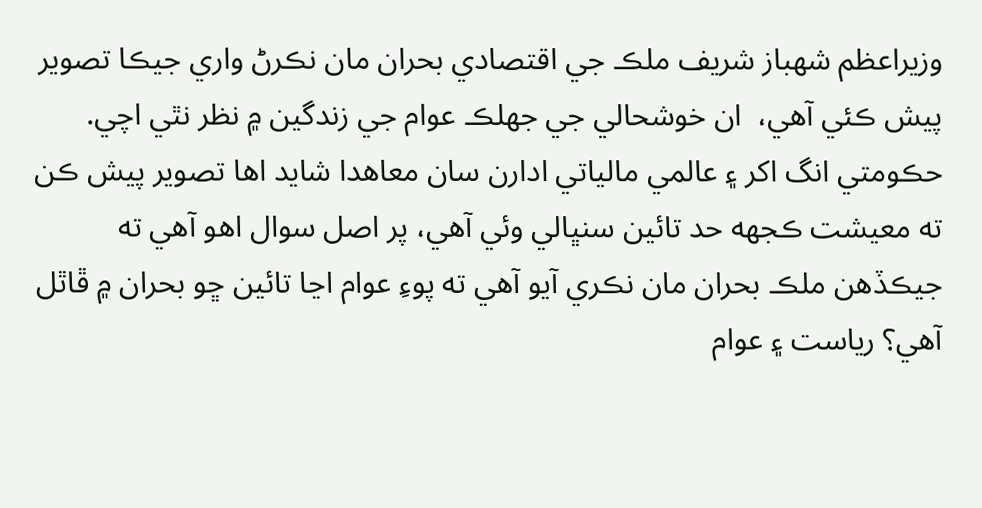وزيراعظم شهباز شريف ملڪ جي اقتصادي بحران مان نڪرڻ واري جيڪا تصوير پيش ڪئي آهي،  ان خوشحالي جي جھلڪ عوام جي زندگين ۾ نظر نٿي اچي. حڪومتي انگ اکر ۽ عالمي مالياتي ادارن سان معاهدا شايد اها تصوير پيش ڪن ته معيشت ڪجهه حد تائين سنڀالي وئي آهي، پر اصل سوال اهو آهي ته جيڪڏهن ملڪ بحران مان نڪري آيو آهي ته پوءِ عوام اڃا تائين ڇو بحران ۾ ڦاٿل آهي؟ رياست ۽ عوام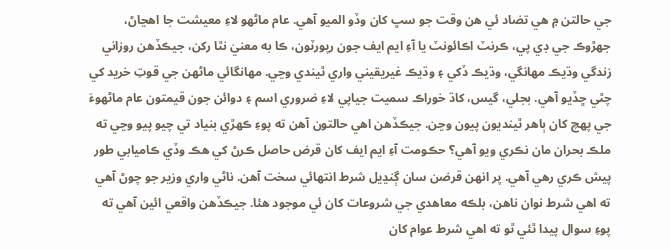جي حالتن ۾ هي تضاد ئي هن وقت جو سڀ کان وڏو الميو آهي. عام ماڻهو لاءِ معيشت جا اھڃاڻ، جهڙوڪ جي ڊي پي، ڪرنٽ اڪائونٽ يا آءِ ايم ايف جون رپورٽون، ڪا به معنيٰ نٿا رکن، جيڪڏهن روزاني زندگي وڌيڪ مهانگي، وڌيڪ ڏکي ۽ وڌيڪ غيريقيني واري ٿيندي وڃي. مهانگائي ماڻهن جي قوتِ خريد کي چٿي ڇڏيو آهي. بجلي، گيس، کاڌ خوراڪ سميت جياپي لاءِ ضروري اسم ۽ دوائن جون قيمتون عام ماڻهوءَ جي پهچ کان ٻاهر ٿينديون پيون وڃن. جيڪڏهن اهي حالتون آهن ته پوءِ ڪهڙي بنياد تي چيو پيو وڃي ته ملڪ بحران مان نڪري ويو آهي؟ حڪومت آءِ ايم ايف کان قرض حاصل ڪرڻ کي هڪ وڏي ڪاميابي طور پيش ڪري رهي آهي. پر انهن قرضن سان ڳنڍيل شرط انتهائي سخت آهن. ناڻي واري وزير جو چوڻ آهي ته اهي شرط نوان ناهن، بلڪه معاهدي جي شروعات کان ئي موجود ھئا. جيڪڏهن واقعي ائين آهي ته پوءِ سوال پيدا ٿئي ٿو ته اهي شرط عوام کان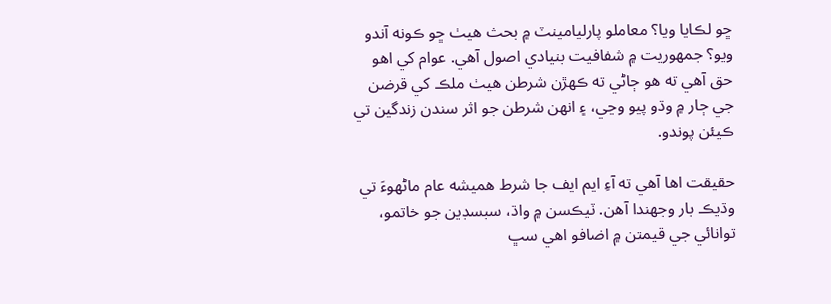ڇو لڪايا ويا؟ معاملو پارليامينٽ ۾ بحث هيٺ ڇو ڪونه آندو ويو؟ جمهوريت ۾ شفافيت بنيادي اصول آهي. عوام کي اهو حق آهي ته هو ڄاڻي ته ڪهڙن شرطن هيٺ ملڪ کي قرضن جي ڄار ۾ وڌو پيو وڃي، ۽ انهن شرطن جو اثر سندن زندگين تي ڪيئن پوندو.

حقيقت اها آهي ته آءِ ايم ايف جا شرط هميشه عام ماڻهوءَ تي وڌيڪ بار وجهندا آهن. ٽيڪسن ۾ واڌ، سبسڊين جو خاتمو، توانائي جي قيمتن ۾ اضافو اهي سڀ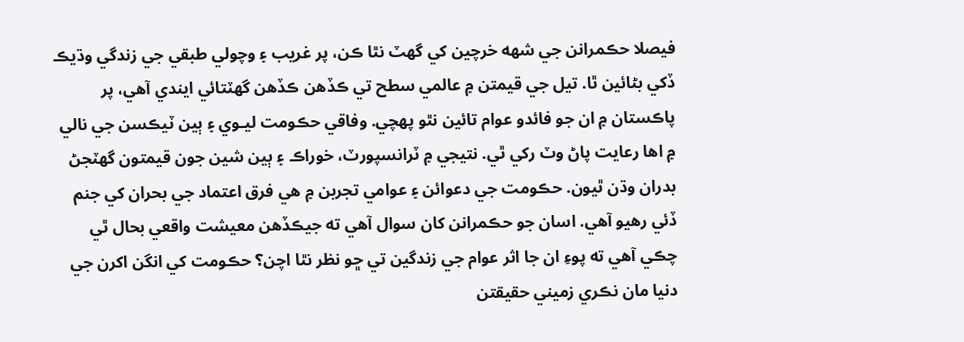فيصلا حڪمرانن جي شهه خرچين کي گهٽ نٿا ڪن، پر غريب ۽ وچولي طبقي جي زندگي وڌيڪ ڏکي بڻائين ٿا. تيل جي قيمتن ۾ عالمي سطح تي ڪڏهن ڪڏهن گهٽتائي ايندي آهي، پر پاڪستان ۾ ان جو فائدو عوام تائين نٿو پهچي. وفاقي حڪومت ليـوي ۽ ٻين ٽيڪسن جي نالي ۾ اها رعايت پاڻ وٽ رکي ٿي. نتيجي ۾ ٽرانسپورٽ، خوراڪ ۽ ٻين شين جون قيمتون گهٽجڻ بدران وڌن ٿيون. حڪومت جي دعوائن ۽ عوامي تجربن ۾ هي فرق اعتماد جي بحران کي جنم ڏئي رهيو آهي. اسان جو حڪمرانن کان سوال آهي ته جيڪڏهن معيشت واقعي بحال ٿي چڪي آهي ته پوءِ ان جا اثر عوام جي زندگين تي ڇو نظر نٿا اچن؟ حڪومت کي انگن اکرن جي دنيا مان نڪري زميني حقيقتن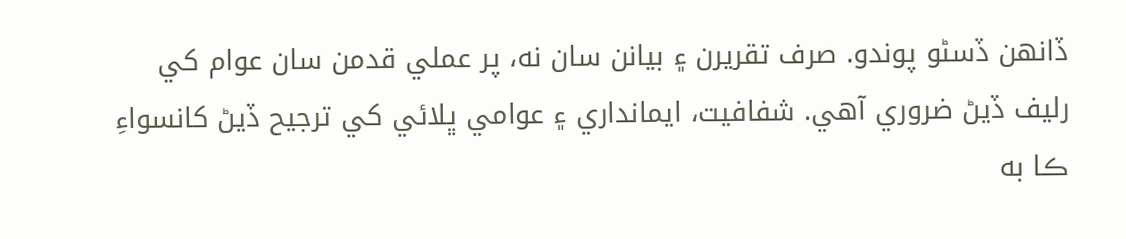ڏانهن ڏسڻو پوندو. صرف تقريرن ۽ بيانن سان نه، پر عملي قدمن سان عوام کي رليف ڏيڻ ضروري آهي. شفافيت، ايمانداري ۽ عوامي ڀلائي کي ترجيح ڏيڻ کانسواءِ ڪا به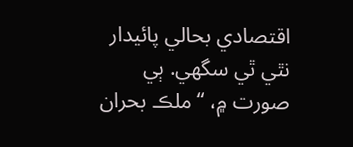اقتصادي بحالي پائيدار نٿي ٿي سگهي. ٻي صورت ۾، “ملڪ بحران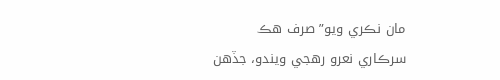مان نڪري ويو” صرف هڪ سرڪاري نعرو رهجي ويندو، جڏهن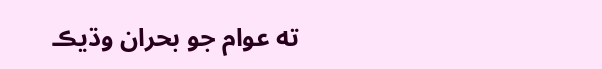ته عوام جو بحران وڌيڪ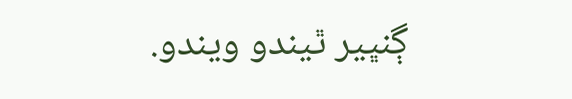ڳنڀير ٿيندو ويندو.